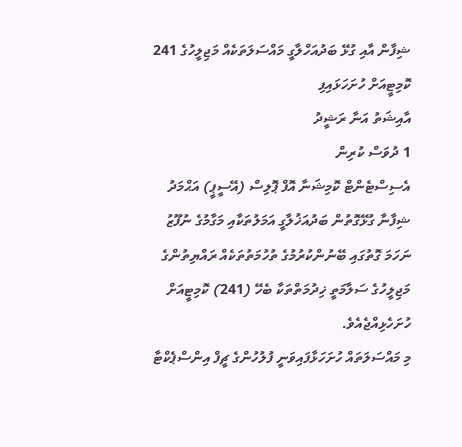ޝިފާން އާއި ގުޅޭ ބަދުއަހްލާގީ މައްސަލަތަކެއް މަޖިލީހުގެ 241 ކޮމިޓީއަށް ހުށަހަޅައިފި
އާއިޝަތު އަނާ ރަޝީދު
1 ދުވަސް ކުރިން
އެސިސްޓެންޓް ކޮމިޝަނާ އޮފް ޕޮލިސް (އޭސީޕީ) އަޙްމަދު ޝިފާނާ ގުޅޭގޮތުން ބަދުއަޚުލާގީ އަމަލުތަކާއި މަގާމުގެ ނުފޫޒު ނަހަމަ ގޮތުގައި ބޭނުންކުރުމުގެ ތުހުމަތުތަކެއް ރައްޔިތުންގެ މަޖިލީހުގެ ސަލާމަތީ ޚިދުމަތްތަކާ ބެހޭ (241) ކޮމިޓީއަށް ހުށަހެޅިއްޖެއެވެ.
މި މައްސަލަތައް ހުށަހަޅާފައިވަނީ ފުލުހުންގެ ޗީފް އިންސްޕެކްޓާ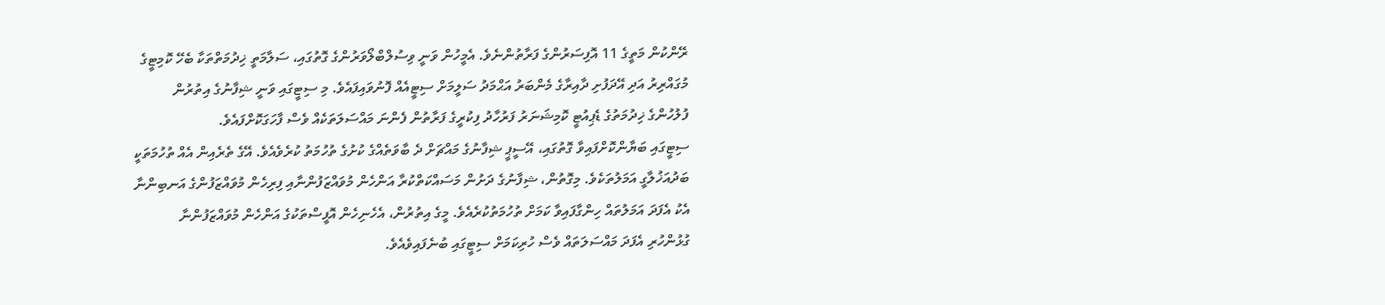ރޭންކުން މަތީގެ 11 އޮފިސަރުންގެ ފަރާތުންނެވެ. އެމީހުން ވަނީ ވިސުލްބްލޯވަރުންގެ ގޮތުގައި، ސަލާމަތީ ޚިދުމަތްތަކާ ބެހޭ ކޮމިޓީގެ މުގައްރިރު އަދި އޭދަފުށި ދާއިރާގެ މެންބަރު އަޙްމަދު ސަލީމަށް ސިޓީއެއް ފޮނުވައިފައެވެ. މި ސިޓީގައި ވަނީ ޝިފާނުގެ އިތުރުން ފުލުހުންގެ ޚިދުމަތުގެ ޑެޕިއުޓީ ކޮމިޝަނަރު ފަރުހާދު ފިކުރީގެ ފަރާތުން ފެންނަ މައްސަލަތަކެއް ވެސް ފާހަގަކޮށްފައެވެ.
ސިޓީގައި ބަޔާންކޮށްފައިވާ ގޮތުގައި، އޭސީޕީ ޝިފާނުގެ މައްޗަށް ދެ ބާވަތެއްގެ ކުށުގެ ތުހުމަތު ކުރެވެއެވެ. އޭގެ ތެރެއިން އެއް ތުހުމަތަކީ ބަދުއަޚުލާގީ އަމަލުތަކެވެ. މިގޮތުން، ޝިފާނުގެ ދަށުން މަސައްކަތްކުރާ އަންހެން މުވައްޒަފުންނާއި ފިރިހެން މުވައްޒަފުންގެ އަނބިންނާ އެކު އެފަދަ އަމަލުތައް ހިންގާފައިވާ ކަމަށް ތުހުމަތުކުރެއެވެ. މީގެ އިތުރުން، އެހެނިހެން އޮފީސްތަކުގެ އަންހެން މުވައްޒަފުންނާ ގުޅުންހުރި އެފަދަ މައްސަލަތައް ވެސް ހުރިކަމަށް ސިޓީގައި ބުނެފައިވެއެވެ.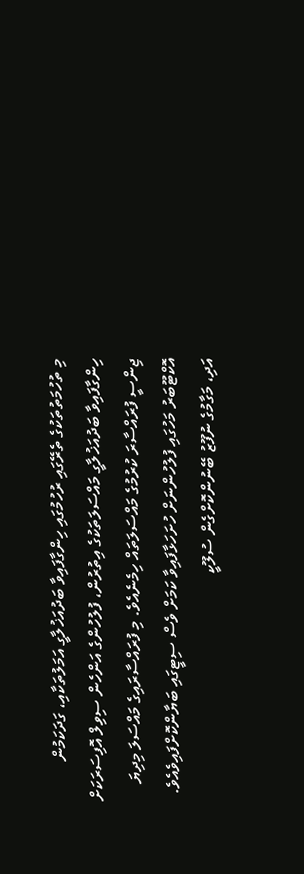މި ތުހުމަތުތަކުގެ ތެރޭގައި ރުހުމުގައި ހިންގާފައިވާ ބަދުއަޚުލާގީ އަމަލުތަކާއި، ގަދަކަމުން ހިންގާފައިވާ ބަދުއަޚުލާގީ މައްސަލަތަކުގެ އިތުރުން، ފުލުހުންގެ އަންހެން ސިވިލް އޮފިސަރަކަށް ޖިންސީ ފުރައްސާރަ ކުރުމުގެ މައްސަލަތައް ހިމެނެއެވެ. މި ފުރައްސާރައިގެ މައްސަލަ މިދިޔަ އޮކްޓޫބަރު މަހުގައި ފުލުހުންނަށް ހުށަހަޅާފައިވާ ކަމަށް ވެސް ސިޓީގައި ބަޔާންކޮށްފައިވެއެވެ.
އަދި، މަގާމުގެ ނުފޫޒު ބޭނުންކޮށްގެން ސުލޫކީ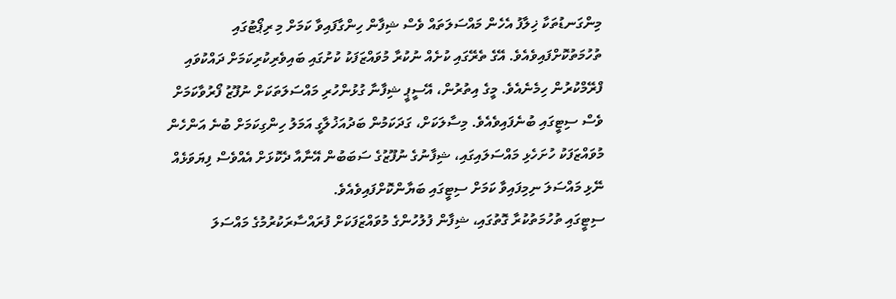މިންގަނޑުތަކާ ޚިލާފު އެހެން މައްސަލަތައް ވެސް ޝިފާން ހިންގާފައިވާ ކަމަށް މި ރިޕޯޓުގައި ތުހުމަތުކޮށްފައިވެއެވެ. އޭގެ ތެރޭގައި ކުށެއް ނުކުރާ މުވައްޒަފަކު ކުށުގައި ބައިވެރިކުރިކަމަށް ދައްކުވައި ފްރޭމްކުރުން ހިމެނެއެވެ. މީގެ އިތުރުން، އޭސީޕީ ޝިފާނާ ގުޅުންހުރި މައްސަލަތަކަށް ނުފޫޒު ފޯރުވާކަމަށް ވެސް ސިޓީގައި ބުނެފައިވެއެވެ. މިސާލަކަށް، ގަދަކަމުން ބަދުއަޚުލާގީ އަމަލު ހިންގިކަމަށް ބުނެ އަންހެން މުވައްޒަފަކު ހުށަހެޅި މައްސަލައިގައި، ޝިފާނުގެ ނުފޫޒުގެ ސަބަބުން އޭނާއާ ދެކޮޅަށް އެއްވެސް ފިޔަވަޅެއް ނޭޅި މައްސަލަ ނިމިފައިވާ ކަމަށް ސިޓީގައި ބަޔާންކޮށްފައިވެއެވެ.
ސިޓީގައި ތުހުމަތުކުރާ ގޮތުގައި، ޝިފާން ފުލުހުންގެ މުވައްޒަފަކަށް ފުރައްސާރަކުރުމުގެ މައްސަލަ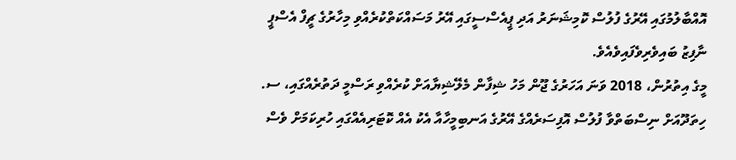އޮއްބާލުމުގައި އޭރުގެ ފުލުސް ކޮމިޝަނަރު އަދި ޕީއެސްސީގައި އޭރު މަސައްކަތްކުރެއްވި މިހާރުގެ ޗީފް އެސްޕީ ނާފިޒު ބައިވެރިވެފައިވެއެވެ.
މީގެ އިތުރުން، 2018 ވަނަ އަހަރުގެ ޖޫން މަހު ޝިފާން މެލޭޝިޔާއަށް ކުރެއްވި ރަސްމީ ދަތުރެއްގައި، ސ. ހިތަދޫއަށް ނިސްބަތްވާ ފުލުސް އޮފިސަރެއްގެ އޭރުގެ އަނބިމީހާއާ އެކު އެއް ކޮޓަރިއެއްގައި ހުރިކަމަށް ވެސް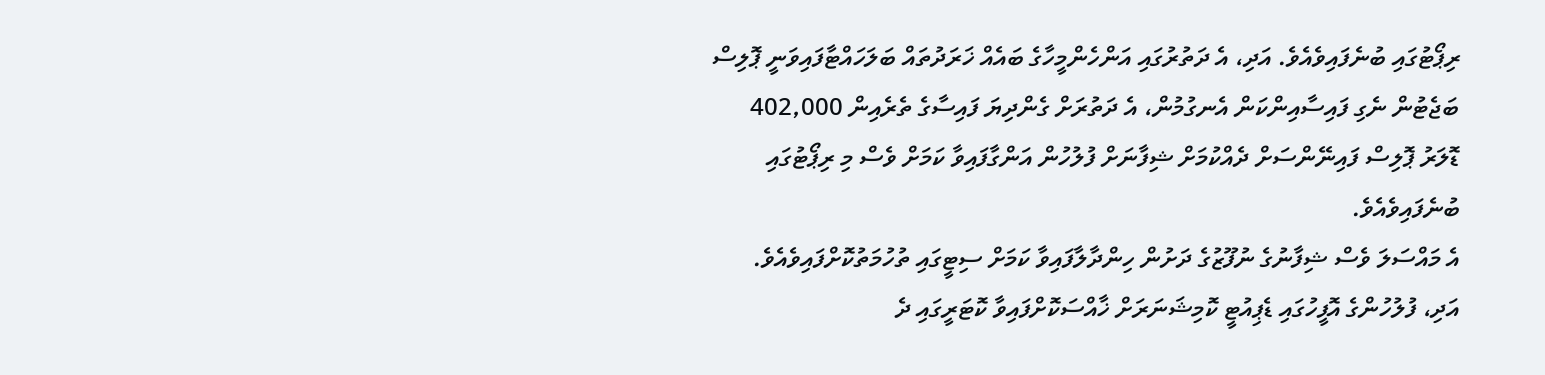ރިޕޯޓުގައި ބުނެފައިވެއެވެ. އަދި، އެ ދަތުރުގައި އަންހެންމީހާގެ ބައެއް ޚަރަދުތައް ބަލަހައްޓާފައިވަނީ ޕޮލިސް ބަޖެޓުން ނެގި ފައިސާއިންކަން އެނގުމުން، އެ ދަތުރަށް ގެންދިޔަ ފައިސާގެ ތެރެއިން 402,000 ޑޮލަރު ޕޮލިސް ފައިނޭންސަށް ދެއްކުމަށް ޝިފާނަށް ފުލުހުން އަންގާފައިވާ ކަމަށް ވެސް މި ރިޕޯޓުގައި ބުނެފައިވެއެވެ.
އެ މައްސަލަ ވެސް ޝިފާނުގެ ނުފޫޒުގެ ދަށުން ހިންދާލާފައިވާ ކަމަށް ސިޓީގައި ތުހުމަތުކޮށްފައިވެއެވެ.
އަދި، ފުލުހުންގެ އޮފީހުގައި ޑެޕިއުޓީ ކޮމިޝަނަރަށް ޚާއްސަކޮށްފައިވާ ކޮޓަރީގައި ދެ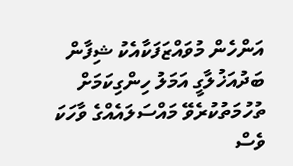އަންހެން މުވައްޒަފަކާއެކު ޝިފާން ބަދުއަޚުލާގީ އަމަލު ހިންގިކަމަށް ތުހުމަތުކުރެވޭ މައްސަލައެއްގެ ވާހަކަ ވެސް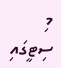މި ސިޓީގައި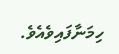ހިމަނާފައިވެއެވެ.